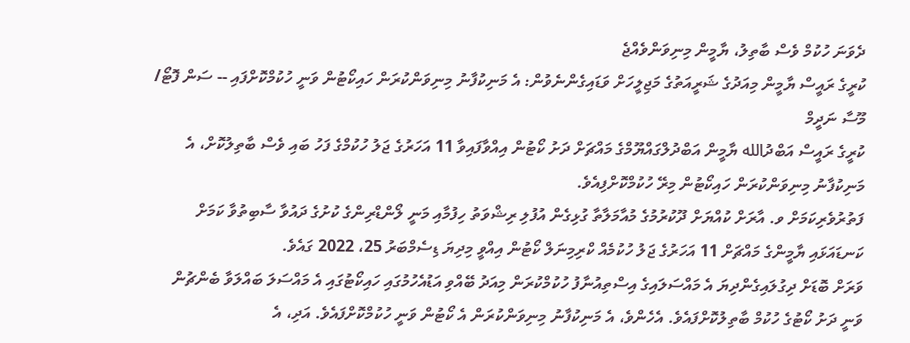ދެވަނަ ހުކުމް ވެސް ބާތިލު، ޔާމީން މިނިވަންވެއްޖެ
ކުރީގެ ރައީސް ޔާމީން މިއަދުގެ ޝަރީއަތުގެ މަޖިލީހަށް ވަޑައިގެންނެވުން: އެ މަނިކުފާނު މިނިވަންކުރަން ހައިކޯޓުން ވަނީ ހުކުމްކޮށްފައި -- ސަން ފޮޓޯ/ މޫސާ ނަދީމް
ކުރީގެ ރައީސް އަބްދުالله ޔާމީން އަބްދުލްގައްޔޫމްގެ މައްޗަށް ދަށު ކޯޓުން އިއްވާފައިވާ 11 އަހަރުގެ ޖަލު ހުކުމްގެ ފަހު ބައި ވެސް ބާތިލުކޮށް، އެ މަނިކުފާނު މިނިވަންކުރަން ހައިކޯޓުން މިރޭ ހުކުމްކޮށްފިއެވެ.
ފަތުރުވެރިކަމަށް ވ. އާރަށް ކުއްޔަށް ދޫކުރުމުގެ މުއާމަލާތާ ގުޅިގެން އުފުލި ރިޝްވަތު ހިފުމާއި މަނީ ލޯންޑްރިންގެ ކުށުގެ ދައުވާ ސާބިތުވާ ކަމަށް ކަނޑައަޅައި ޔާމީންގެ މައްޗަށް 11 އަހަރުގެ ޖަލު ހުކުމެއް ކްރިމިނަލް ކޯޓުން އިއްވީ މިދިޔަ ޑިސެމްބަރު 25، 2022 ގައެވެ.
ވަރަށް ބޮޑަށް ދިގުލައިގެންދިޔަ އެ މައްސަލައިގެ އިސްތިއުނާފު ހުކުމްކުރަން މިއަދު ބޭއްވި އަޑުއެހުމުގައި ހައިކޯޓުގައި އެ މައްސަލަ ބައްލަވާ ބެންޗުން ވަނީ ދަށު ކޯޓުގެ ހުކުމް ބާތިލުކޮށްފައެވެ. އެހެންވެ، އެ މަނިކުފާނު މިނިވަންކުރަން އެ ކޯޓުން ވަނީ ހުކުމްކޮށްފައެވެ. އަދި، އެ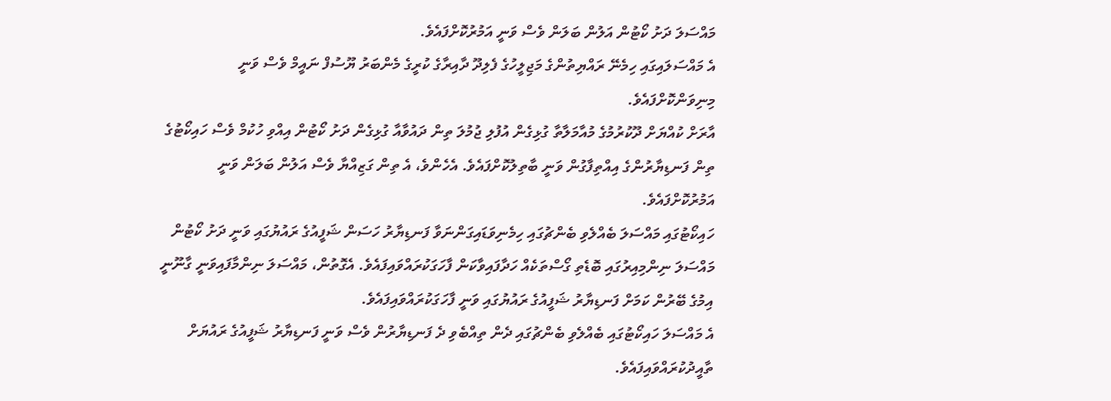މައްސަލަ ދަށު ކޯޓުން އަލުން ބަލަން ވެސް ވަނީ އަމުރުކޮށްފައެވެ.
އެ މައްސަލައިގައި ހިމެނޭ ރައްޔިތުންގެ މަޖިލީހުގެ ފެލިދޫ ދާއިރާގެ ކުރީގެ މެންބަރު ޔޫސުފް ނައީމް ވެސް ވަނީ މިނިވަންކޮށްފައެވެ.
އާރަށް ކުއްޔަށް ދޫކުރުމުގެ މުއާމަލާތާ ގުޅިގެން އުފުލި ޖުމުލަ ތިން ދައުވާއާ ގުޅިގެން ދަށު ކޯޓުން އިއްވި ހުކުމް ވެސް ހައިކޯޓުގެ ތިން ފަނޑިޔާރުންގެ އިއްތިފާގުން ވަނީ ބާތިލުކޮށްފައެވެ. އެހެންވެ، އެ ތިން ގަޒިއްޔާ ވެސް އަލުން ބަލަން ވަނީ އަމުރުކޮށްފައެވެ.
ހައިކޯޓުގައި މައްސަލަ ބެއްލެވި ބެންޗުގައި ހިމެނިވަޑައިގަންނަވާ ފަނޑިޔާރު ހަސަން ޝަފީއުގެ ރައުޔުގައި ވަނީ ދަށު ކޯޓުން މައްސަލަ ނިންމިއިރުގައި ބޮޑެތި ގޯސްތަކެއް ހަދާފައިވާކަން ފާހަގަކުރައްވައިފައެވެ. އެގޮތުން، މައްސަލަ ނިންމާފައިވަނީ ގާނޫނީ އިމުގެ ބޭރުން ކަމަށް ފަނޑިޔާރު ޝަފީއުގެ ރައުޔުގައި ވަނީ ފާހަގަކުރައްވައިފައެވެ.
އެ މައްސަލަ ހައިކޯޓުގައި ބެއްލެވި ބެންޗުގައި ދެން ތިއްބެވި ދެ ފަނޑިޔާރުން ވެސް ވަނީ ފަނޑިޔާރު ޝަފީއުގެ ރައުޔަށް ތާއީދުކުރައްވައިފައެވެ.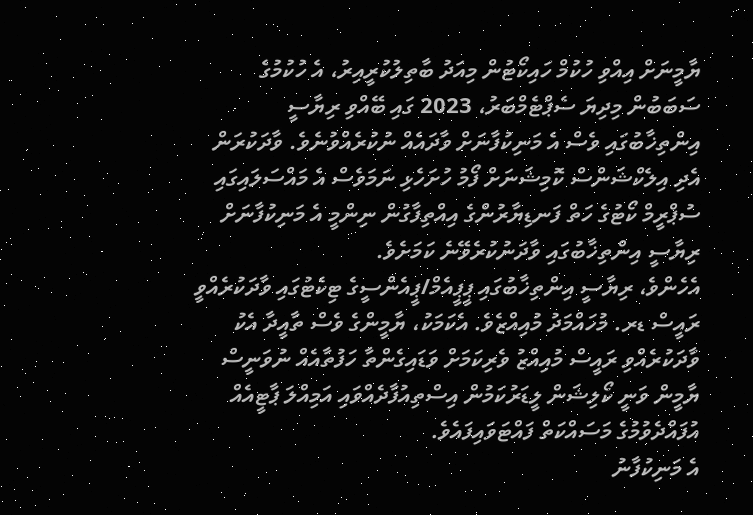ޔާމީނަށް އިއްވި ހުކުމް ހައިކޯޓުން މިއަދު ބާތިލުކުރީއިރު، އެ ހުކުމުގެ ސަބަބުން މިދިޔަ ސެޕްޓެމްބަރު، 2023 ގައި ބޭއްވި ރިޔާސީ އިންތިޚާބުގައި ވެސް އެ މަނިކުފާނަށް ވާދައެއް ނުކުރެއްވުނެވެ. ވާދަކުރަން އެދި އިލެކްޝަންސް ކޮމިޝަނަށް ފޯމު ހުށަހެޅި ނަމަވެސް އެ މައްސަލައިގައި ސުޕްރީމް ކޯޓުގެ ހަތް ފަނޑިޔާރުންގެ އިއްތިފާގުން ނިންމީ އެ މަނިކުފާނަށް ރިޔާސީ އިންތިޚާބުގައި ވާދަނުކުރެވޭނެ ކަމަށެވެ.
އެހެންވެ، ރިޔާސީ އިންތިޚާބުގައި ޕީޕީއެމް/ޕީއެންސީގެ ޓިކެޓުގައި ވާދަކުރެއްވީ ރައީސް ޑރ. މުހައްމަދު މުއިއްޒެވެ. އެކަމަކު، ޔާމީންގެ ވެސް ތާއީދާ އެކު ވާދަކުރެއްވި ރައީސް މުއިއްޒު ވެރިކަމަށް ވަޑައިގެންތާ ހަފުތާއެއް ނުވަނީސް ޔާމީން ވަނީ ކޯލިޝަން ލީޑަރުކަމުން އިސްތިއުފާދެއްވައި އަމިއްލަ ޕާޓީއެއް އުފައްދެވުމުގެ މަސައްކަތް ފައްޓަވައިފައެވެ.
އެ މަނިކުފާނު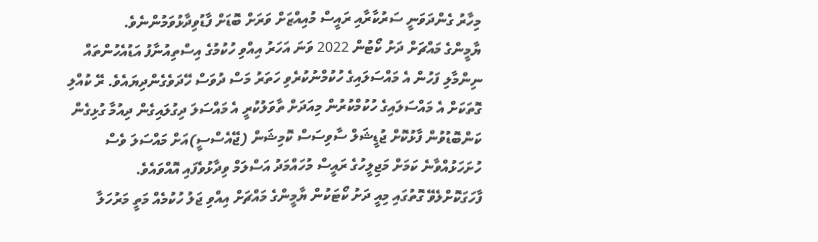މިހާރު ގެންދަވަނީ ސަރުކާރާއި ރައީސް މުއިއްޒަށް ވަރަށް ބޮޑަށް ފާޑުވިދާޅުވަމުންނެވެ.
ޔާމީންގެ މައްޗަށް ދަށު ކޯޓުން 2022 ވަނަ އަހަރު އިއްވި ހުކުމުގެ އިސްތިއުނާފު އަޑުއެހުންތައް ނިންމާލި ފަހުން އެ މައްސަލައިގެ ހުކުމްނުކުރެވި ހަތަރު މަސް ދުވަސް ހޭދަވެގެންދިޔައެވެ. ރޭ ކުއްލި ގޮތަކަށް އެ މައްސަލައިގެ ހުކުމްކުރުން މިއަދަށް ތާވަލުކުރީ އެ މައްސަލަ ދިގުލައިގެން ދިއުމާ ގުޅިގެން ކަންބޮޑުވުން ފާޅުކޮށް ޖުޑީޝަލް ސާވިސަސް ކޮމިޝަން (ޖޭއެސްސީ)އަށް މައްސަލަ ވެސް ހުށަހަޅުއްވާނެ ކަމަށް މަޖިލީހުގެ ރައީސް މުހައްމަދު އަސްލަމް ވިދާޅުވެފައި އޮއްވައެވެ.
ފާހަގަކޮށްލެވޭ ގޮތުގައި މިއީ ދަށު ކޯޓަކުން ޔާމީންގެ މައްޗަށް އިއްވި ޖަލު ހުކުމެއް މަތީ މަރުހަލާ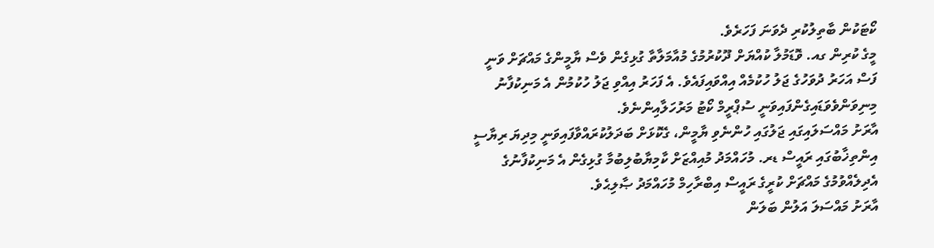ކޯޓަކުން ބާތިލުކުރި ދެވަނަ ފަހަރެވެ.
މީގެ ކުރިން ގއ. ވޮޑަމުލާ ކުއްޔަށް ދޫކުރުމުގެ މުއާމަލާތާ ގުޅިގެން ވެސް ޔާމީންގެ މައްޗަށް ވަނީ ފަސް އަހަރު ދުވަހުގެ ޖަލު ހުކުމެއް އިއްވައިފައެވެ. އެ ފަހަރު އިއްވި ޖަލު ހުކުމުން އެ މަނިކުފާނު މިނިވަންވެވަޑައިގެންފައިވަނީ ސުޕްރީމް ކޯޓު މަރުހަލާއިންނެވެ.
އާރަށު މައްސަލައިގައި ޖަލުގައި ހުންނެވި ޔާމީން، ގެކޮޅަށް ބަދަލުކުރައްވާފައިވަނީ މިދިޔަ ރިޔާސީ އިންތިޚާބުގައި ރައީސް ޑރ. މުހައްމަދު މުއިއްޒަށް ކާމިޔާބުލިބުމާ ގުޅިގެން އެ މަނިކުފާނުގެ އެދިލެއްވުމުގެ މައްޗަށް ކުރީގެ ރައީސް އިބްރާހިމް މުހައްމަދު ޞާލިޙެވެ.
އާރަށު މައްސަލަ އަލުން ބަލަން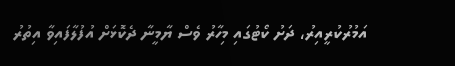އަމުރުކުރީއިރު، ދަށު ކޯޓުގައި މިހާރު ވެސް ޔާމީނާ ދެކޮޅަށް އުފުލާފައިވާ އިތުރު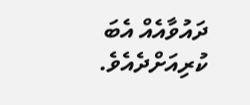ދައުވާއެއް އެބަ ކުރިއަށްދެއެވެ.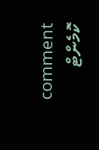comment ކޮމެންޓް